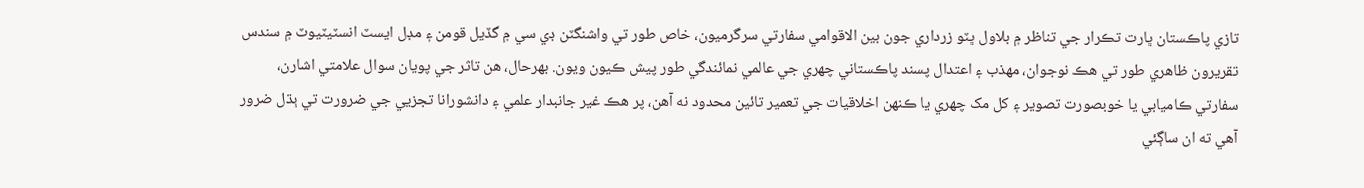تازي پاڪستان ڀارت تڪرار جي تناظر ۾ بلاول ڀٽو زرداري جون بين الاقوامي سفارتي سرگرميون، خاص طور تي واشنگٽن ڊي سي ۾ گڏيل قومن ۽ مڊل ايسٽ انسٽيٽيوٽ ۾ سندس تقريرون ظاهري طور تي هڪ نوجوان، مهذب ۽ اعتدال پسند پاڪستاني چهري جي عالمي نمائندگي طور پيش ڪيون ويون. بهرحال، هن تاثر جي پويان سوال علامتي اشارن، سفارتي ڪاميابي يا خوبصورت تصوير ۽ کل مک چهري يا ڪنهن اخلاقيات جي تعمير تائين محدود نه آهن، پر هڪ غير جانبدار علمي ۽ دانشورانا تجزيي جي ضرورت تي ٻڌل ضرور آهي ته ان ساڳئي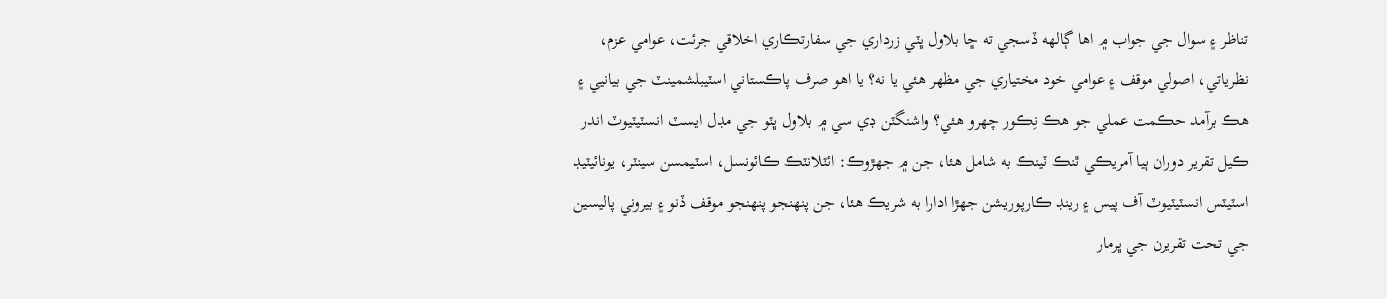تناظر ۽ سوال جي جواب ۾ اها ڳالھه ڏسجي ته ڇا بلاول ڀٽي زرداري جي سفارتڪاري اخلاقي جرئت، عوامي عزم، نظرياتي، اصولي موقف ۽ عوامي خود مختياري جي مظهر هئي يا نه؟ يا اهو صرف پاڪستاني اسٽيبلشمينٽ جي بيانيي ۽ هڪ برآمد حڪمت عملي جو هڪ نِڪور چهرو هئي؟ واشنگٽن ڊي سي ۾ بلاول ڀٽو جي مڊل ايسٽ انسٽيٽيوٽ اندر ڪيل تقرير دوران ٻيا آمريڪي ٿنڪ ٽينڪ به شامل هئا، جن ۾ جهڙوڪ: ائٽلانٽڪ ڪائونسل، اسٽيمسن سينٽر، يونائيٽيڊ اسٽيٽس انسٽيٽيوٽ آف پيس ۽ رينڊ ڪارپوريشن جهڙا ادارا به شريڪ هئا، جن پنهنجو پنهنجو موقف ڏنو ۽ بيروني پاليسين جي تحت تقريرن جي ڀرمار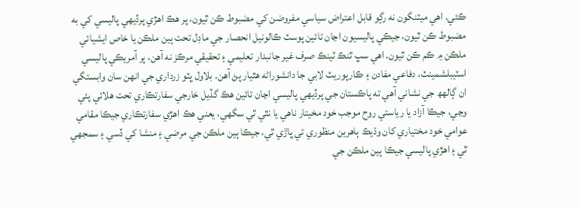ڪئي. اهي ميٽنگون نه رڳو قابل اعتراض سياسي مفروضن کي مضبوط ڪن ٿيون، پر هڪ اهڙي پرڏيهي پاليسي کي به مضبوط ڪن ٿيون، جيڪي پاليسيون اڃان تائين پوسٽ ڪالونيل انحصار جي ماڊل تحت ٻين ملڪن يا خاص ايشيائي ملڪن ۾ ڪم ڪن ٿيون. اهي سڀ ٿنڪ ٽينڪ صرف غير جانبدار تعليمي ۽ تحقيقي مرڪز نه آهن، پر آمريڪي پاليسي اسٽيبلشمينٽ، دفاعي مفادن ۽ ڪارپوريٽ لابي جا دانشوراڻه هٿيار پڻ آهن. بلاول ڀٽو زرداري جي انهن سان وابستگي ان ڳالهھ جي نشاني آهي ته پاڪستان جي پرڏيهي پاليسي اڃان تائين هڪ گڏيل خارجي سفارتڪاري تحت هلائي پئي وڃي، جيڪا آزاد يا رياستي روح موجب خود مخيتار ناهي يا نٿي ٿي سگهي، يعني هڪ اهڙي سفارتڪاري جيڪا مقامي عوامي خود مختياري کان وڌيڪ ٻاهرين منظوري تي ڀاڙي ٿي، جيڪا ٻين ملڪن جي مرضي ۽ منشا کي ڏسي ۽ سمجهي ٿي ۽ اهڙي پاليسي جيڪا ٻين ملڪن جي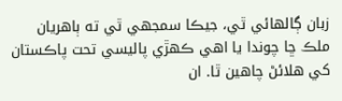زبان ڳالهائي ٿي، جيڪا سمجهي ٿي ته ٻاهريان ملڪ ڇا چوندا يا اهي ڪهڙي پاليسي تحت پاڪستان کي هلائڻ چاهين ٿا. ان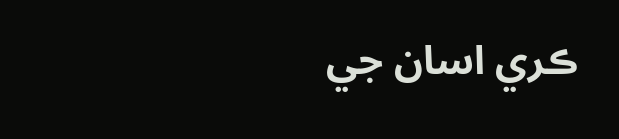ڪري اسان جي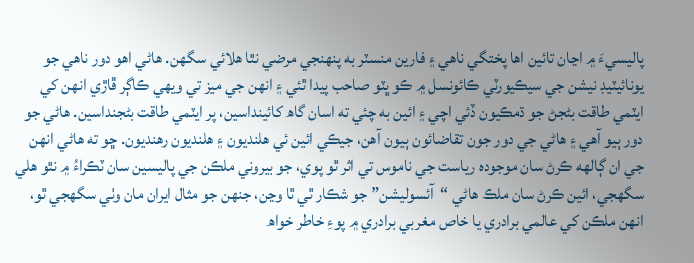پاليسيءَ ۾ اڃان تائين اها پختگي ناهي ۽ فارين منسٽر به پنهنجي مرضي نٿا هلائي سگهن. هاڻي اهو دور ناهي جو يونائيٽيڊ نيشن جي سيڪيورٽي ڪائونسل ۾ ڪو ڀٽو صاحب پيدا ٿئي ۽ انهن جي ميز تي ويهي ڪاڳر ڦاڙي انهن کي ايٽمي طاقت بڻجڻ جو ڌمڪيون ڏئي اچي ۽ ائين به چئي ته اسان گاھ کائينداسين، پر ايٽمي طاقت بڻجنداسين. هاڻي جو دور ٻيو آهي ۽ هاڻي جي دور جون تقاضائون ٻيون آهن، جيڪي ائين ئي هلنديون ۽ هلنديون رهنديون. ڇو ته هاڻي انهن جي ان ڳالھه ڪرڻ سان موجوده رياست جي ناموس تي اثر ٿو پوي، جو بيروني ملڪن جي پاليسين سان ٽڪراءُ ۾ نٿو هلي سگهجي، ائين ڪرڻ سان ملڪ هاڻي “آئسوليشن” جو شڪار ٿي ٿا وڃن، جنهن جو مثال ايران مان وٺي سگهجي ٿو، انهن ملڪن کي عالمي برادري يا خاص مغربي برادري ۾ پوءِ خاطر خواھ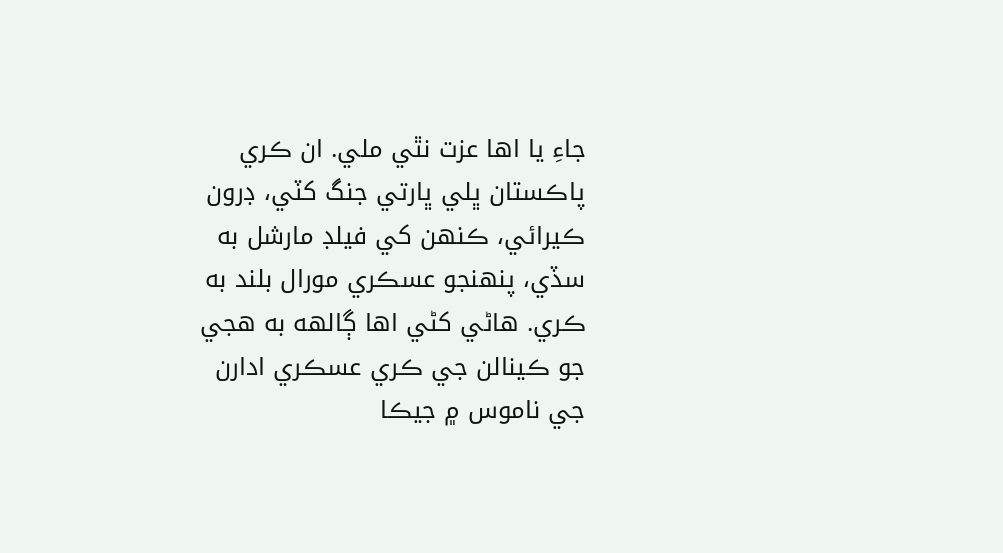جاءِ يا اها عزت نٿي ملي. ان ڪري پاڪستان ڀلي ڀارتي جنگ کٽي، ڊرون ڪيرائي، ڪنهن کي فيلڊ مارشل به سڏي، پنهنجو عسڪري مورال بلند به ڪري. هاڻي کڻي اها ڳالھه به هجي جو ڪينالن جي ڪري عسڪري ادارن جي ناموس ۾ جيڪا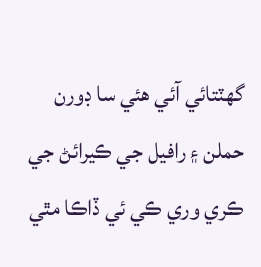گهٽتائي آئي هئي سا ڊورن حملن ۽ رافيل جي ڪيرائڻ جي ڪري وري ڪي ئي ڏاڪا مٿي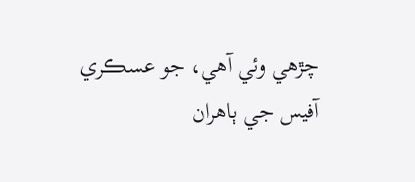چڙهي وئي آهي، جو عسڪري آفيس جي ٻاهران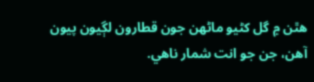هٿن ۾ گل کڻيو ماڻهن جون قطارون لڳيون پيون آهن، جن جو انت شمار ناهي.